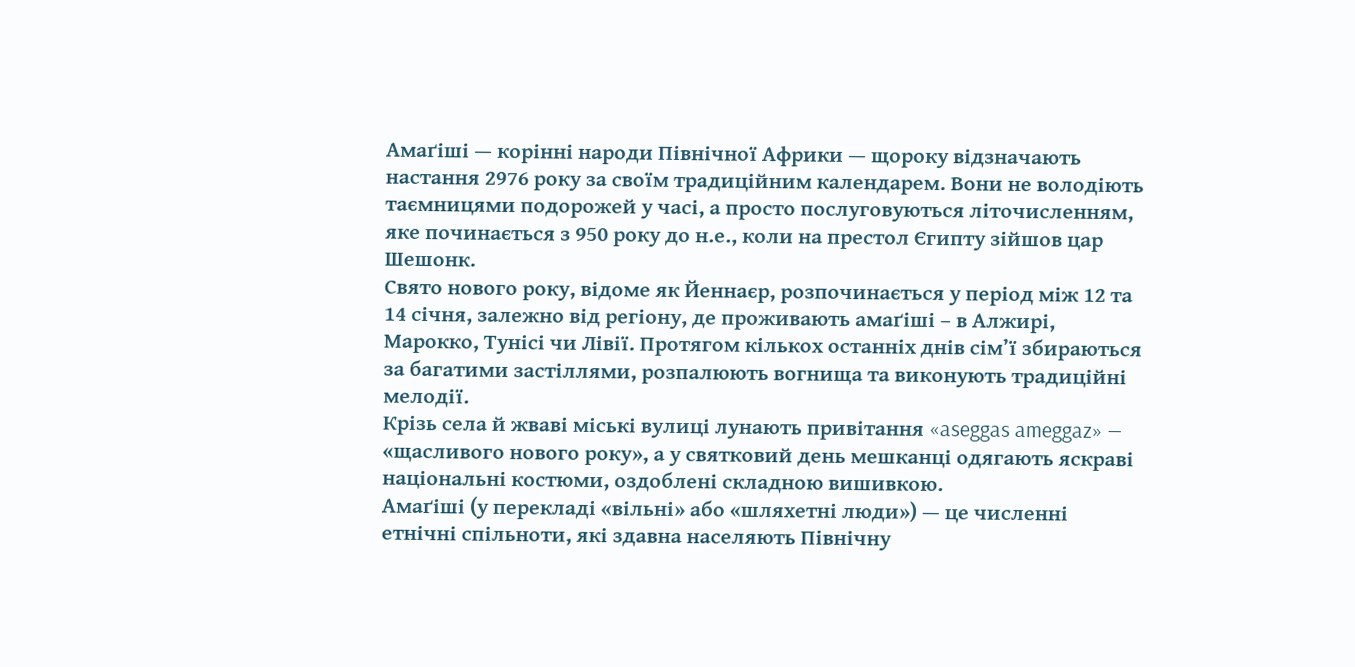Амаґіші — корінні народи Північної Африки — щороку відзначають настання 2976 року за своїм традиційним календарем. Вони не володіють таємницями подорожей у часі, а просто послуговуються літочисленням, яке починається з 950 року до н.е., коли на престол Єгипту зійшов цар Шешонк.
Свято нового року, відоме як Йеннаєр, розпочинається у період між 12 та 14 січня, залежно від регіону, де проживають амаґіші – в Алжирі, Марокко, Тунісі чи Лівії. Протягом кількох останніх днів сім’ї збираються за багатими застіллями, розпалюють вогнища та виконують традиційні мелодії.
Крізь села й жваві міські вулиці лунають привітання «aseggas ameggaz» — «щасливого нового року», а у святковий день мешканці одягають яскраві національні костюми, оздоблені складною вишивкою.
Амаґіші (у перекладі «вільні» або «шляхетні люди») — це численні етнічні спільноти, які здавна населяють Північну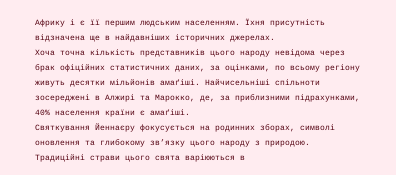Африку і є її першим людським населенням. Їхня присутність відзначена ще в найдавніших історичних джерелах.
Хоча точна кількість представників цього народу невідома через брак офіційних статистичних даних, за оцінками, по всьому регіону живуть десятки мільйонів амаґіші. Найчисельніші спільноти зосереджені в Алжирі та Марокко, де, за приблизними підрахунками, 40% населення країни є амаґіші.
Святкування Йеннаєру фокусується на родинних зборах, символі оновлення та глибокому зв’язку цього народу з природою.
Традиційні страви цього свята варіюються в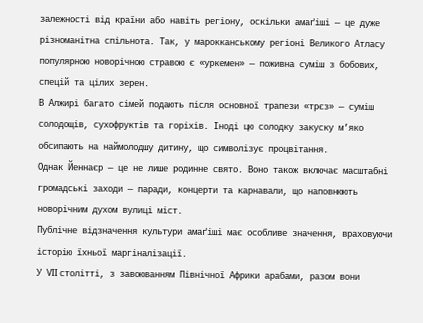залежності від країни або навіть регіону, оскільки амаґіші — це дуже різноманітна спільнота. Так, у марокканському регіоні Великого Атласу популярною новорічною стравою є «уркемен» — поживна суміш з бобових, спецій та цілих зерен.
В Алжирі багато сімей подають після основної трапези «трєз» — суміш солодощів, сухофруктів та горіхів. Іноді цю солодку закуску м’яко обсипають на наймолодшу дитину, що символізує процвітання.
Однак Йеннаєр — це не лише родинне свято. Воно також включає масштабні громадські заходи — паради, концерти та карнавали, що наповнюють новорічним духом вулиці міст.
Публічне відзначення культури амаґіші має особливе значення, враховуючи історію їхньої маргіналізації.
У VII столітті, з завоюванням Північної Африки арабами, разом вони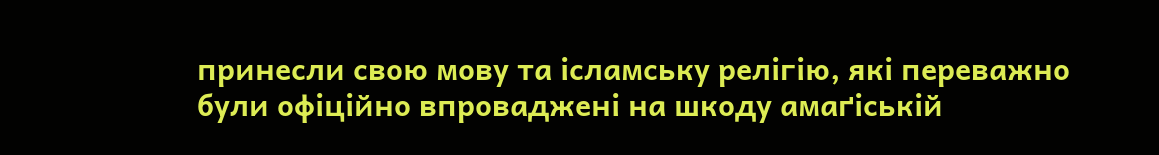принесли свою мову та ісламську релігію, які переважно були офіційно впроваджені на шкоду амаґіській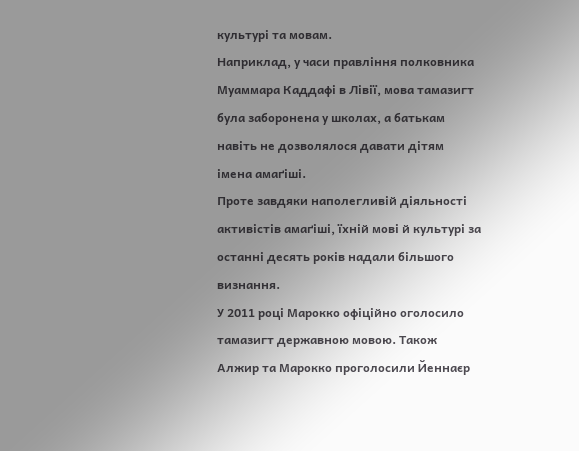культурі та мовам.
Наприклад, у часи правління полковника Муаммара Каддафі в Лівії, мова тамазигт була заборонена у школах, а батькам навіть не дозволялося давати дітям імена амаґіші.
Проте завдяки наполегливій діяльності активістів амаґіші, їхній мові й культурі за останні десять років надали більшого визнання.
У 2011 році Марокко офіційно оголосило тамазигт державною мовою. Також Алжир та Марокко проголосили Йеннаєр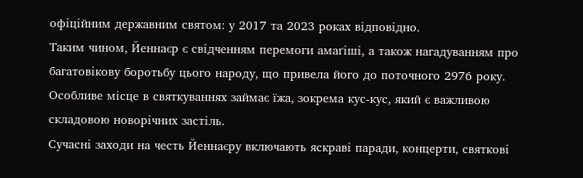офіційним державним святом: у 2017 та 2023 роках відповідно.
Таким чином, Йеннаєр є свідченням перемоги амаґіші, а також нагадуванням про багатовікову боротьбу цього народу, що привела його до поточного 2976 року.
Особливе місце в святкуваннях займає їжа, зокрема кус-кус, який є важливою складовою новорічних застіль.
Сучасні заходи на честь Йеннаєру включають яскраві паради, концерти, святкові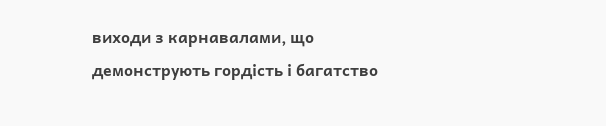виходи з карнавалами, що демонструють гордість і багатство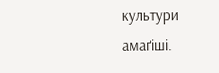культури амаґіші.